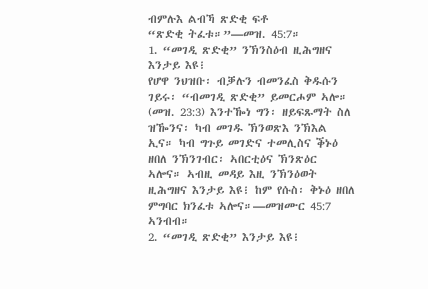ብምሉእ ልብኻ ጽድቂ ፍቶ
“ጽድቂ ትፈቱ።”—መዝ. 45:7።
1. “መገዲ ጽድቂ” ንኽንስዕብ ዚሕግዘና እንታይ እዩ፧
የሆዋ ንህዝቡ፡ ብቓሉን ብመንፈስ ቅዱሱን ገይሩ፡ “ብመገዲ ጽድቂ” ይመርሖም ኣሎ። (መዝ. 23:3) እንተዀነ ግን፡ ዘይፍጹማት ስለ ዝዀንና፡ ካብ መገዱ ኽንወጽእ ንኽእል ኢና። ካብ ግጉይ መገድና ተመሊስና ቕኑዕ ዘበለ ንኽንገብር፡ ኣበርቲዕና ኽንጽዕር ኣሎና። ኣብዚ መዳይ እዚ ንኽንዕወት ዚሕግዘና እንታይ እዩ፧ ከም የሱስ፡ ቅኑዕ ዘበለ ምግባር ክንፈቱ ኣሎና።—መዝሙር 45:7 ኣንብብ።
2. “መገዲ ጽድቂ” እንታይ እዩ፧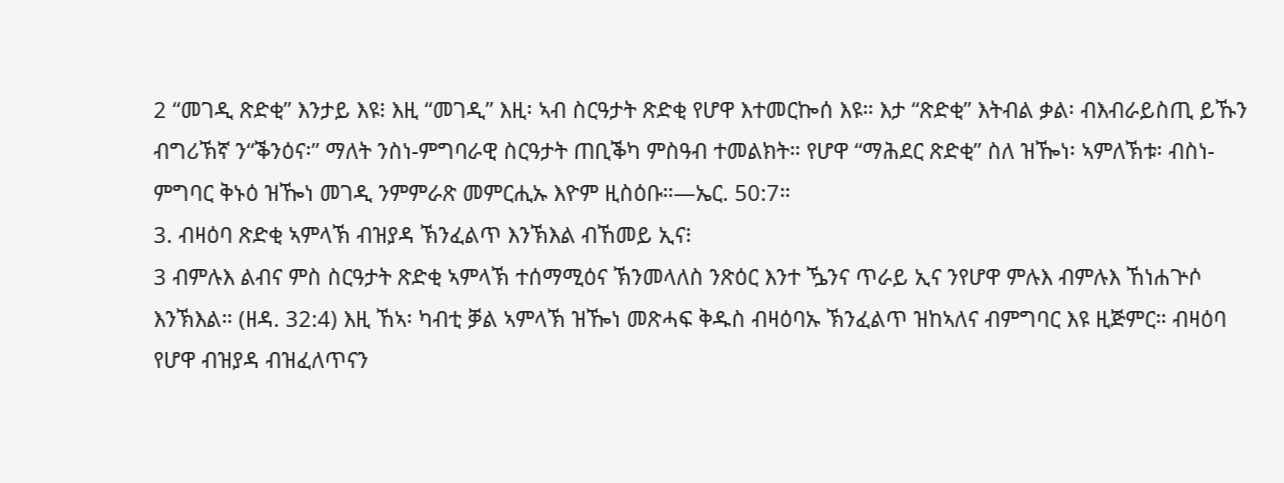2 “መገዲ ጽድቂ” እንታይ እዩ፧ እዚ “መገዲ” እዚ፡ ኣብ ስርዓታት ጽድቂ የሆዋ እተመርኰሰ እዩ። እታ “ጽድቂ” እትብል ቃል፡ ብእብራይስጢ ይኹን ብግሪኽኛ ን“ቕንዕና፡” ማለት ንስነ-ምግባራዊ ስርዓታት ጠቢቕካ ምስዓብ ተመልክት። የሆዋ “ማሕደር ጽድቂ” ስለ ዝዀነ፡ ኣምለኽቱ፡ ብስነ-ምግባር ቅኑዕ ዝዀነ መገዲ ንምምራጽ መምርሒኡ እዮም ዚስዕቡ።—ኤር. 50:7።
3. ብዛዕባ ጽድቂ ኣምላኽ ብዝያዳ ኽንፈልጥ እንኽእል ብኸመይ ኢና፧
3 ብምሉእ ልብና ምስ ስርዓታት ጽድቂ ኣምላኽ ተሰማሚዕና ኽንመላለስ ንጽዕር እንተ ዄንና ጥራይ ኢና ንየሆዋ ምሉእ ብምሉእ ኸነሐጕሶ እንኽእል። (ዘዳ. 32:4) እዚ ኸኣ፡ ካብቲ ቓል ኣምላኽ ዝዀነ መጽሓፍ ቅዱስ ብዛዕባኡ ኽንፈልጥ ዝከኣለና ብምግባር እዩ ዚጅምር። ብዛዕባ የሆዋ ብዝያዳ ብዝፈለጥናን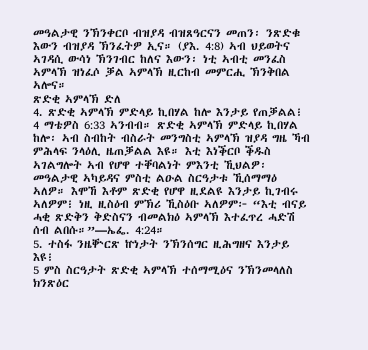መዓልታዊ ንኽንቀርቦ ብዝያዳ ብዝጸዓርናን መጠን፡ ንጽድቁ እውን ብዝያዳ ኽንፈትዎ ኢና። (ያእ. 4:8) ኣብ ህይወትና ኣገዳሲ ውሳነ ኽንገብር ከለና እውን፡ ነቲ ኣብቲ መንፈስ ኣምላኽ ዝነፈሶ ቓል ኣምላኽ ዚርከብ መምርሒ ኽንቅበል ኣሎና።
ጽድቂ ኣምላኽ ድለ
4. ጽድቂ ኣምላኽ ምድላይ ኪበሃል ከሎ እንታይ የጠቓልል፧
4 ማቴዎስ 6:33 ኣንብብ። ጽድቂ ኣምላኽ ምድላይ ኪበሃል ከሎ፡ ኣብ ስብከት ብስራት መንግስቲ ኣምላኽ ዝያዳ ግዜ ኻብ ምሕላፍ ንላዕሊ ዜጠቓልል እዩ። እቲ እነቕርቦ ቕዱስ ኣገልግሎት ኣብ የሆዋ ተቐባልነት ምእንቲ ኺህልዎ፡ መዓልታዊ ኣካይዳና ምስቲ ልዑል ስርዓታቱ ኺሰማማዕ ኣለዎ። እሞኸ እቶም ጽድቂ የሆዋ ዚደልዩ እንታይ ኪገብሩ ኣለዎም፧ ነዚ ዚስዕብ ምኽሪ ኺስዕቡ ኣለዎም፦ “እቲ ብናይ ሓቂ ጽድቅን ቅድስናን ብመልክዕ ኣምላኽ እተፈጥረ ሓድሽ ሰብ ልበሱ።”—ኤፌ. 4:24።
5. ተስፋ ንዜቝርጽ ኵነታት ንኽንሰግር ዚሕግዘና እንታይ እዩ፧
5 ምስ ስርዓታት ጽድቂ ኣምላኽ ተሰማሚዕና ንኽንመላለስ ክንጽዕር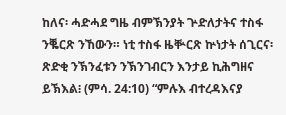ከለና፡ ሓድሓደ ግዜ ብምኽንያት ጕድለታትና ተስፋ ንቘርጽ ንኸውን። ነቲ ተስፋ ዜቝርጽ ኵነታት ሰጊርና፡ ጽድቂ ንኽንፈቱን ንኽንገብርን እንታይ ኪሕግዘና ይኽእል፧ (ምሳ. 24:10) “ምሉእ ብተረዳእናያ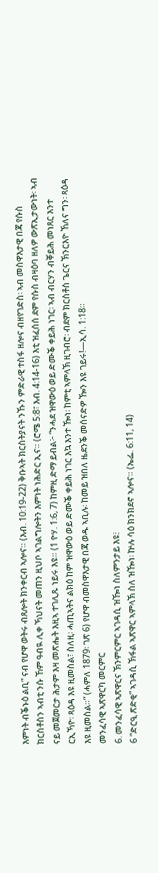እምነት ብቕኑዕ ልቢ” ናብ የሆዋ ወትሩ ብጸሎት ክንቀርብ ኣሎና። (እብ. 10:19-22) ቅቡኣት ክርስትያናት ንኹን ምድራዊ ተስፋ ዘሎና ብዘየገድስ፡ ኣብ መስዋእታዊ በጃ የሱስ ክርስቶስን ኣብቲ ንሱ ኸም ዓብዪ ሊቀ ኻህናት መጠን ዚህቦ ኣገልግሎትን እምነት ነሕድር ኢና። (ሮሜ 5:8፣ እብ. 4:14-16) እቲ ዝፈሰሰ ደም የሱስ ብዛዕባ ዘለዎ ውጽኢታውነት፡ ኣብ ናይ መጀመርታ ሕታም እዛ መጽሔት እዚኣ ተገሊጹ ነይሩ እዩ። (1 ዮሃ. 1:6, 7) ከምዚ ድማ ይብል፦ “ንሓደ ዝዋውዕ ወይ ድሙቕ ቀይሕ ነገር፡ ኣብ ብርሃን ብቐይሕ መነጸር እንተ ርኢኻዮ፡ ጻዕዳ እዩ ዚመስል፣ ስለዚ፡ ሓጢኣትና ልክዕ ከም ዝዋውዕ ወይ ድሙቕ ቀይሕ ነገር እኳ እንተ ዀነ፡ ከምቲ ኣምላኽ ዚገብሮ፡ ብደም ክርስቶስ ጌርና ኽንርእዮ ኸለና ግን፡ ጻዕዳ እዩ ዚመስል።” (ሓምለ 1879፡ ገጽ 6) የሆዋ ብመስዋእታዊ በጃ ወዱ ኣቢሉ፡ ከመይ ዝበለ ዜደንቕ መሰናድዎ ዀን እዩ ገይሩ!—ኢሳ. 1:18።
መንፈሳዊ ኣጽዋርካ መርምር
6. መንፈሳዊ ኣጽዋርና ኽንምርምር ኣገዳሲ ዝዀነ ስለምንታይ እዩ፧
6 “ድርዒ ጽድቂ” ኣገዳሲ ኽፋል ኣጽዋር ኣምላኽ ስለ ዝዀነ፡ ኵሉ ሳዕ ክንክደኖ ኣሎና። (ኤፌ. 6:11, 14)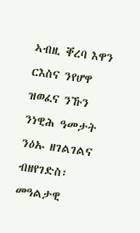ኣብዚ ቐረባ እዋን ርእስና ንየሆዋ ዝወፈና ንኹን ንነዊሕ ዓመታት ንዕኡ ዘገልገልና ብዘየገድስ፡ መዓልታዊ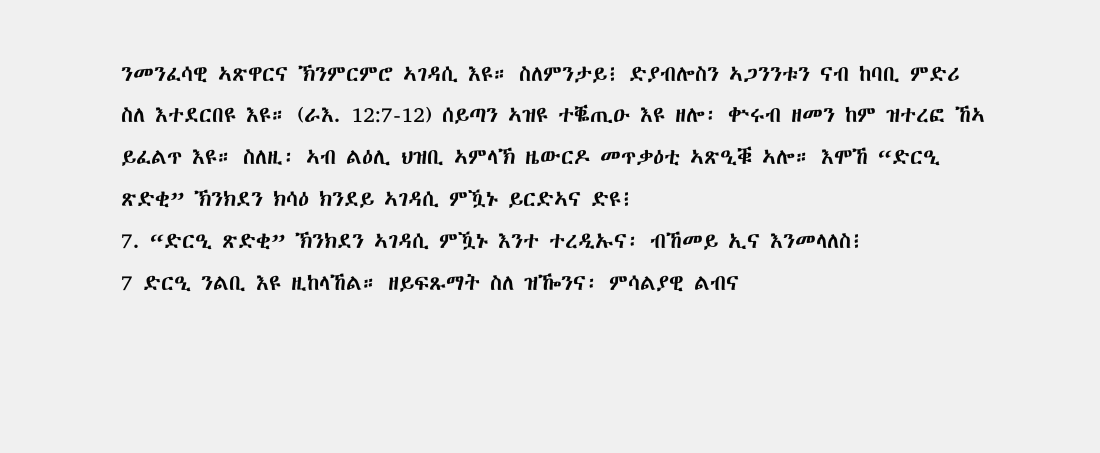ንመንፈሳዊ ኣጽዋርና ኽንምርምሮ ኣገዳሲ እዩ። ስለምንታይ፧ ድያብሎስን ኣጋንንቱን ናብ ከባቢ ምድሪ ስለ እተደርበዩ እዩ። (ራእ. 12:7-12) ሰይጣን ኣዝዩ ተቘጢዑ እዩ ዘሎ፡ ቍሩብ ዘመን ከም ዝተረፎ ኸኣ ይፈልጥ እዩ። ስለዚ፡ ኣብ ልዕሊ ህዝቢ ኣምላኽ ዜውርዶ መጥቃዕቲ ኣጽዒቑ ኣሎ። እሞኸ “ድርዒ ጽድቂ” ኽንክደን ክሳዕ ክንደይ ኣገዳሲ ምዃኑ ይርድኣና ድዩ፧
7. “ድርዒ ጽድቂ” ኽንክደን ኣገዳሲ ምዃኑ እንተ ተረዲኡና፡ ብኸመይ ኢና እንመላለስ፧
7 ድርዒ ንልቢ እዩ ዚከላኸል። ዘይፍጹማት ስለ ዝዀንና፡ ምሳልያዊ ልብና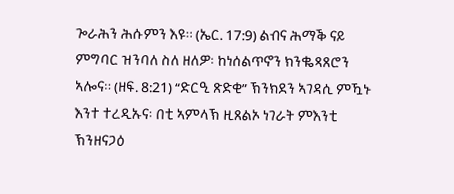ጐራሕን ሕሱምን እዩ። (ኤር. 17:9) ልብና ሕማቕ ናይ ምግባር ዝንባለ ስለ ዘለዎ፡ ከነሰልጥኖን ክንቈጻጸሮን ኣሎና። (ዘፍ. 8:21) “ድርዒ ጽድቂ” ኽንክደን ኣገዳሲ ምዃኑ እንተ ተረዲኡና፡ በቲ ኣምላኽ ዚጸልኦ ነገራት ምእንቲ ኽንዘናጋዕ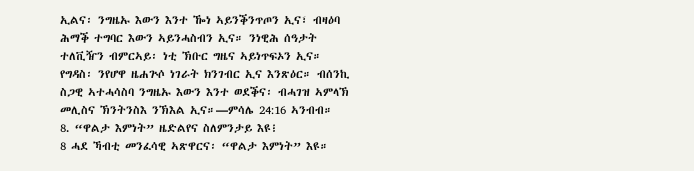ኢልና፡ ንግዜኡ እውን እንተ ዀነ ኣይንቕንጥጦን ኢና፣ ብዛዕባ ሕማቕ ተግባር እውን ኣይንሓስብን ኢና። ንነዊሕ ሰዓታት ተለቪዥን ብምርኣይ፡ ነቲ ኽቡር ግዜና ኣይነጥፍኦን ኢና። የግዳስ፡ ንየሆዋ ዜሐጕሶ ነገራት ክንገብር ኢና እንጽዕር። ብሰንኪ ስጋዊ ኣተሓሳስባ ንግዜኡ እውን እንተ ወደቕና፡ ብሓገዝ ኣምላኽ መሊስና ኽንትንስእ ንኽእል ኢና።—ምሳሌ 24:16 ኣንብብ።
8. “ዋልታ እምነት” ዜድልየና ስለምንታይ እዩ፧
8 ሓደ ኻብቲ መንፈሳዊ ኣጽዋርና፡ “ዋልታ እምነት” እዩ።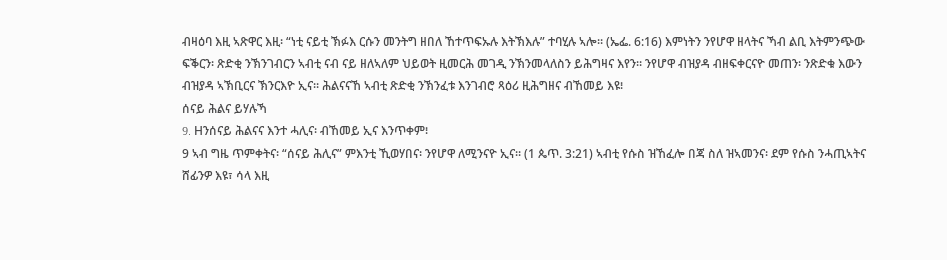ብዛዕባ እዚ ኣጽዋር እዚ፡ “ነቲ ናይቲ ኽፉእ ርሱን መንትግ ዘበለ ኸተጥፍኡሉ እትኽእሉ” ተባሂሉ ኣሎ። (ኤፌ. 6:16) እምነትን ንየሆዋ ዘላትና ኻብ ልቢ እትምንጭው ፍቕርን፡ ጽድቂ ንኽንገብርን ኣብቲ ናብ ናይ ዘለኣለም ህይወት ዚመርሕ መገዲ ንኽንመላለስን ይሕግዛና እየን። ንየሆዋ ብዝያዳ ብዘፍቀርናዮ መጠን፡ ንጽድቁ እውን ብዝያዳ ኣኽቢርና ኽንርእዮ ኢና። ሕልናናኸ ኣብቲ ጽድቂ ንኽንፈቱ እንገብሮ ጻዕሪ ዚሕግዘና ብኸመይ እዩ፧
ሰናይ ሕልና ይሃሉኻ
9. Hንሰናይ ሕልናና እንተ ሓሊና፡ ብኸመይ ኢና እንጥቀም፧
9 ኣብ ግዜ ጥምቀትና፡ “ሰናይ ሕሊና” ምእንቲ ኺወሃበና፡ ንየሆዋ ለሚንናዮ ኢና። (1 ጴጥ. 3:21) ኣብቲ የሱስ ዝኸፈሎ በጃ ስለ ዝኣመንና፡ ደም የሱስ ንሓጢኣትና ሸፊንዎ እዩ፣ ሳላ እዚ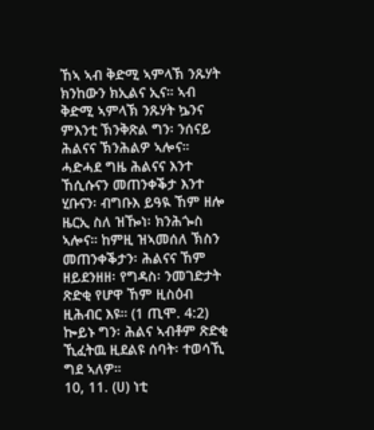ኸኣ ኣብ ቅድሚ ኣምላኽ ንጹሃት ክንከውን ክኢልና ኢና። ኣብ ቅድሚ ኣምላኽ ንጹሃት ኴንና ምእንቲ ኽንቅጽል ግን፡ ንሰናይ ሕልናና ኽንሕልዎ ኣሎና። ሓድሓደ ግዜ ሕልናና እንተ ኸሲሱናን መጠንቀቕታ እንተ ሂቡናን፡ ብግቡእ ይዓዪ ኸም ዘሎ ዜርኢ ስለ ዝዀነ፡ ክንሕጐስ ኣሎና። ከምዚ ዝኣመሰለ ኽስን መጠንቀቕታን፡ ሕልናና ኸም ዘይደንዘዘ፡ የግዳስ፡ ንመገድታት ጽድቂ የሆዋ ኸም ዚስዕብ ዚሕብር እዩ። (1 ጢሞ. 4:2) ኰይኑ ግን፡ ሕልና ኣብቶም ጽድቂ ኺፈትዉ ዚደልዩ ሰባት፡ ተወሳኺ ግደ ኣለዎ።
10, 11. (ሀ) ነቲ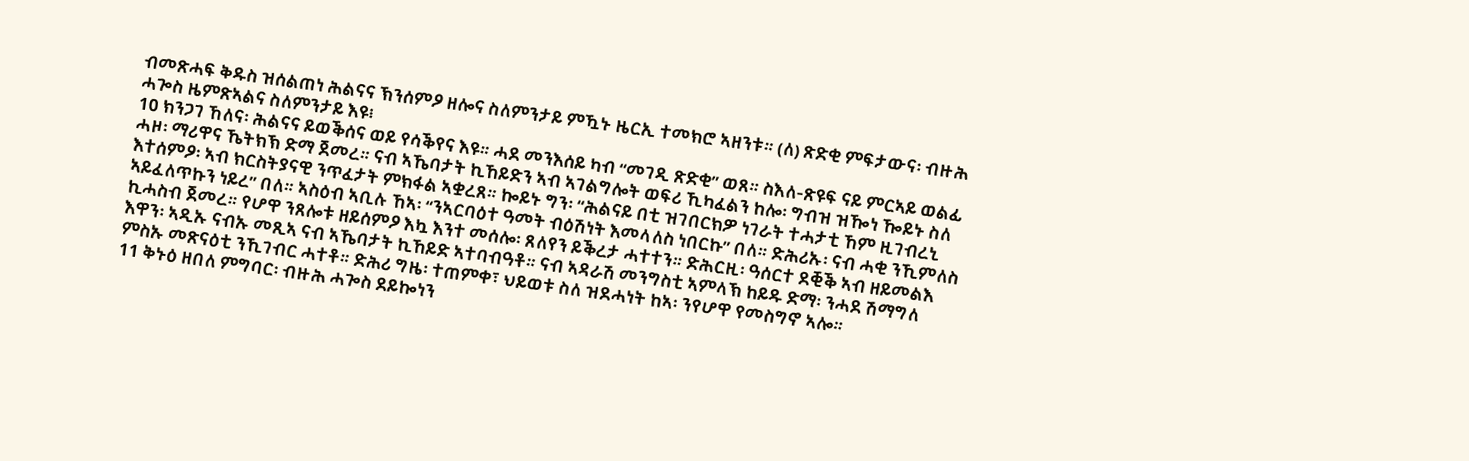ብመጽሓፍ ቅዱስ ዝሰልጠነ ሕልናና ኽንሰምዖ ዘሎና ስለምንታይ ምዃኑ ዜርኢ ተመክሮ ኣዘንቱ። (ለ) ጽድቂ ምፍታውና፡ ብዙሕ ሓጐስ ዜምጽኣልና ስለምንታይ እዩ፧
10 ክንጋገ ኸለና፡ ሕልናና ይወቕሰና ወይ የሳቕየና እዩ። ሓደ መንእሰይ ካብ “መገዲ ጽድቂ” ወጸ። ስእለ-ጽዩፍ ናይ ምርኣይ ወልፊ ሓዞ፡ ማሪዋና ኼትክኽ ድማ ጀመረ። ናብ ኣኼባታት ኪኸይድን ኣብ ኣገልግሎት ወፍሪ ኺካፈልን ከሎ፡ ግብዝ ዝዀነ ዀይኑ ስለ እተሰምዖ፡ ኣብ ክርስትያናዊ ንጥፈታት ምክፋል ኣቋረጸ። ኰይኑ ግን፡ “ሕልናይ በቲ ዝገበርክዎ ነገራት ተሓታቲ ኸም ዚገብረኒ ኣይፈለጥኩን ነይረ” በለ። ኣስዕብ ኣቢሉ ኸኣ፡ “ንኣርባዕተ ዓመት ብዕሽነት እመላለስ ነበርኩ” በለ። ድሕሪኡ፡ ናብ ሓቂ ንኺምለስ ኪሓስብ ጀመረ። የሆዋ ንጸሎቱ ዘይሰምዖ እኳ እንተ መሰሎ፡ ጸለየን ይቕረታ ሓተተን። ድሕርዚ፡ ዓሰርተ ደቒቕ ኣብ ዘይመልእ እዋን፡ ኣዲኡ ናብኡ መጺኣ ናብ ኣኼባታት ኪኸይድ ኣተባብዓቶ። ናብ ኣዳራሽ መንግስቲ ኣምላኽ ከይዱ ድማ፡ ንሓደ ሽማግለ ምስኡ መጽናዕቲ ንኺገብር ሓተቶ። ድሕሪ ግዜ፡ ተጠምቀ፣ ህይወቱ ስለ ዝደሓነት ከኣ፡ ንየሆዋ የመስግኖ ኣሎ።
11 ቅኑዕ ዘበለ ምግባር፡ ብዙሕ ሓጐስ ደይኰነን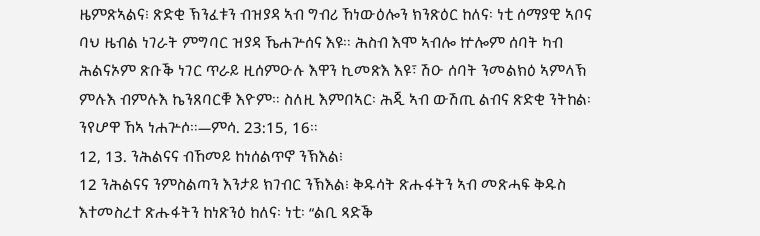ዜምጽኣልና፧ ጽድቂ ኽንፈቱን ብዝያዳ ኣብ ግብሪ ኸነውዕሎን ክንጽዕር ከለና፡ ነቲ ሰማያዊ ኣቦና ባህ ዜብል ነገራት ምግባር ዝያዳ ኼሐጕሰና እዩ። ሕስብ እሞ ኣብሎ ኵሎም ሰባት ካብ ሕልናኦም ጽቡቕ ነገር ጥራይ ዚሰምዑሉ እዋን ኪመጽእ እዩ፣ ሽዑ ሰባት ንመልክዕ ኣምላኽ ምሉእ ብምሉእ ኬንጸባርቑ እዮም። ስለዚ እምበኣር፡ ሕጂ ኣብ ውሽጢ ልብና ጽድቂ ንትከል፡ ንየሆዋ ኸኣ ነሐጕሶ።—ምሳ. 23:15, 16።
12, 13. ንሕልናና ብኸመይ ከነሰልጥኖ ንኽእል፧
12 ንሕልናና ንምስልጣን እንታይ ክገብር ንኽእል፧ ቅዱሳት ጽሑፋትን ኣብ መጽሓፍ ቅዱስ እተመስረተ ጽሑፋትን ከነጽንዕ ከለና፡ ነቲ፡ “ልቢ ጻድቕ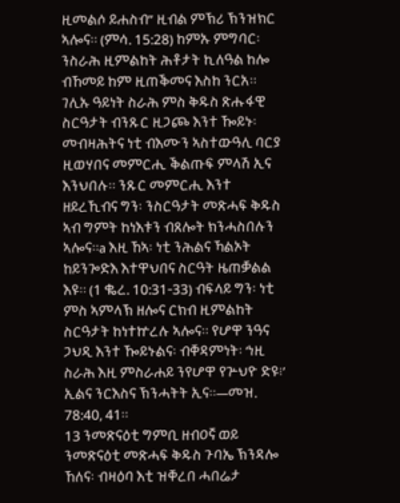ዚመልሶ ይሐስብ” ዚብል ምኽሪ ኽንዝክር ኣሎና። (ምሳ. 15:28) ከምኡ ምግባር፡ ንስራሕ ዚምልከት ሕቶታት ኪለዓል ከሎ ብኸመይ ከም ዚጠቕመና እስከ ንርአ። ገሊኡ ዓይነት ስራሕ ምስ ቅዱስ ጽሑፋዊ ስርዓታት ብንጹር ዚጋጮ እንተ ዀይኑ፡ መብዛሕትና ነቲ ብእሙን ኣስተውዓሊ ባርያ ዚወሃበና መምርሒ ቕልጡፍ ምላሽ ኢና እንህበሉ። ንጹር መምርሒ እንተ ዘይረኺብና ግን፡ ንስርዓታት መጽሓፍ ቅዱስ ኣብ ግምት ከነእቱን ብጸሎት ክንሓስበሉን ኣሎና።a እዚ ኸኣ፡ ነቲ ንሕልና ኻልኦት ከይንጐድእ እተዋህበና ስርዓት ዜጠቓልል እዩ። (1 ቈረ. 10:31-33) ብፍላይ ግን፡ ነቲ ምስ ኣምላኽ ዘሎና ርክብ ዚምልከት ስርዓታት ከነተኵረሉ ኣሎና። የሆዋ ንዓና ጋህዲ እንተ ዀይኑልና፡ ብቐዳምነት፡ ‘ነዚ ስራሕ እዚ ምስራሐይ ንየሆዋ የጕህዮ ድዩ፧’ ኢልና ንርእስና ኽንሓትት ኢና።—መዝ. 78:40, 41።
13 ንመጽናዕቲ ግምቢ ዘብዐኛ ወይ ንመጽናዕቲ መጽሓፍ ቅዱስ ጉባኤ ኽንዳሎ ኸለና፡ ብዛዕባ እቲ ዝቐረበ ሓበሬታ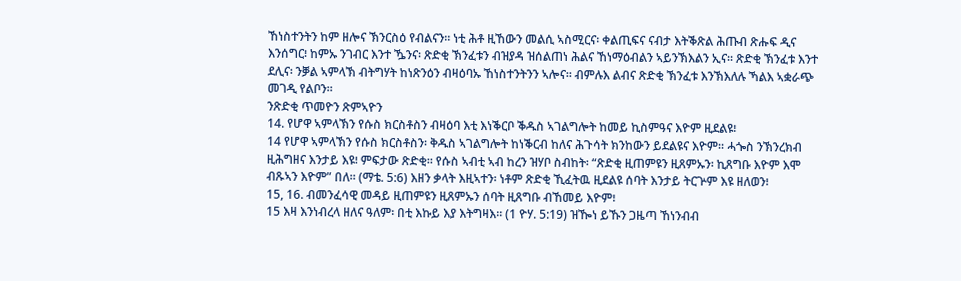ኸነስተንትን ከም ዘሎና ኽንርስዕ የብልናን። ነቲ ሕቶ ዚኸውን መልሲ ኣስሚርና፡ ቀልጢፍና ናብታ እትቕጽል ሕጡብ ጽሑፍ ዲና እንሰግር፧ ከምኡ ንገብር እንተ ዄንና፡ ጽድቂ ኽንፈቱን ብዝያዳ ዝሰልጠነ ሕልና ኸነማዕብልን ኣይንኽእልን ኢና። ጽድቂ ኽንፈቱ እንተ ደሊና፡ ንቓል ኣምላኽ ብትግሃት ከነጽንዕን ብዛዕባኡ ኸነስተንትንን ኣሎና። ብምሉእ ልብና ጽድቂ ኽንፈቱ እንኽእለሉ ኻልእ ኣቋራጭ መገዲ የልቦን።
ንጽድቂ ጥመዮን ጽምኣዮን
14. የሆዋ ኣምላኽን የሱስ ክርስቶስን ብዛዕባ እቲ እነቕርቦ ቕዱስ ኣገልግሎት ከመይ ኪስምዓና እዮም ዚደልዩ፧
14 የሆዋ ኣምላኽን የሱስ ክርስቶስን፡ ቅዱስ ኣገልግሎት ከነቕርብ ከለና ሕጉሳት ክንከውን ይደልዩና እዮም። ሓጐስ ንኽንረክብ ዚሕግዘና እንታይ እዩ፧ ምፍታው ጽድቂ። የሱስ ኣብቲ ኣብ ከረን ዝሃቦ ስብከት፡ “ጽድቂ ዚጠምዩን ዚጸምኡን፡ ኪጸግቡ እዮም እሞ ብጹኣን እዮም” በለ። (ማቴ. 5:6) እዘን ቃላት እዚኣተን፡ ነቶም ጽድቂ ኺፈትዉ ዚደልዩ ሰባት እንታይ ትርጕም እዩ ዘለወን፧
15, 16. ብመንፈሳዊ መዳይ ዚጠምዩን ዚጸምኡን ሰባት ዚጸግቡ ብኸመይ እዮም፧
15 እዛ እንነብረላ ዘለና ዓለም፡ በቲ እኩይ እያ እትግዛእ። (1 ዮሃ. 5:19) ዝዀነ ይኹን ጋዜጣ ኸነንብብ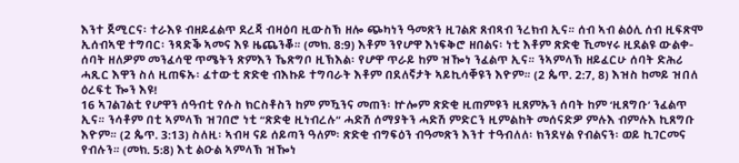እንተ ጀሚርና፡ ተራእዩ ብዘይፈልጥ ደረጃ ብዛዕባ ዚውስኽ ዘሎ ጭካነን ዓመጽን ዚገልጽ ጸብጻብ ንረክብ ኢና። ሰብ ኣብ ልዕሊ ሰብ ዚፍጽሞ ኢሰብኣዊ ተግባር፡ ንጻድቕ ኣመና እዩ ዜጨንቖ። (መክ. 8:9) እቶም ንየሆዋ እነፍቅሮ ዘበልና፡ ነቲ እቶም ጽድቂ ኺመሃሩ ዚደልዩ ውልቀ-ሰባት ዘለዎም መንፈሳዊ ጥሜትን ጽምእን ኼጽግቦ ዚኽእል፡ የሆዋ ጥራይ ከም ዝዀነ ንፈልጥ ኢና። ንኣምላኽ ዘይፈርሁ ሰባት ድሕሪ ሓጺር እዋን ስለ ዚጠፍኡ፡ ፈተውቲ ጽድቂ ብእኩይ ተግባራት እቶም በደለኛታት ኣይኪሳቐዩን እዮም። (2 ጴጥ. 2:7, 8) እዝስ ከመይ ዝበለ ዕረፍቲ ዀን እዩ!
16 ኣገልገልቲ የሆዋን ሰዓብቲ የሱስ ክርስቶስን ከም ምዃንና መጠን፡ ኵሎም ጽድቂ ዚጠምዩን ዚጸምኡን ሰባት ከም ‘ዚጸግቡ’ ንፈልጥ ኢና። ንሳቶም በቲ ኣምላኽ ዝገበሮ ነቲ “ጽድቂ ዚነብረሉ” ሓድሽ ሰማያትን ሓድሽ ምድርን ዚምልከት መሰናድዎ ምሉእ ብምሉእ ኪጸግቡ እዮም። (2 ጴጥ. 3:13) ስለዚ፡ ኣብዛ ናይ ሰይጣን ዓለም፡ ጽድቂ ብግፍዕን ብዓመጽን እንተ ተዓብለለ፡ ክንደሃል የብልናን፡ ወይ ኪገርመና የብሉን። (መክ. 5:8) እቲ ልዑል ኣምላኽ ዝዀነ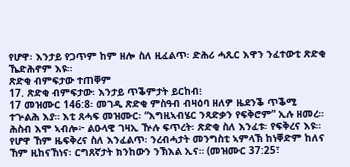የሆዋ፡ እንታይ የጋጥም ከም ዘሎ ስለ ዚፈልጥ፡ ድሕሪ ሓጺር እዋን ንፈተውቲ ጽድቂ ኼድሕኖም እዩ።
ጽድቂ ብምፍታው ተጠቐም
17. ጽድቂ ብምፍታው፡ እንታይ ጥቕምታት ይርከብ፧
17 መዝሙር 146:8፡ መገዲ ጽድቂ ምስዓብ ብዛዕባ ዘለዎ ዜደንቕ ጥቕሚ ተጕልሕ እያ። እቲ ጸሓፍ መዝሙር፡ “እግዚኣብሄር ንጻድቃን የፍቅሮም” ኢሉ ዘመረ። ሕስብ እሞ ኣብሎ፦ ልዑላዊ ገዛኢ ዅሉ ፍጥረት፡ ጽድቂ ስለ እንፈቱ፡ የፍቅረና እዩ። የሆዋ ኸም ዜፍቅረና ስለ እንፈልጥ፡ ንረብሓታት መንግስቲ ኣምላኽ ከነቐድም ከለና ኸም ዚከናኸነና፡ ርግጸኛታት ክንከውን ንኽእል ኢና። (መዝሙር 37:25፣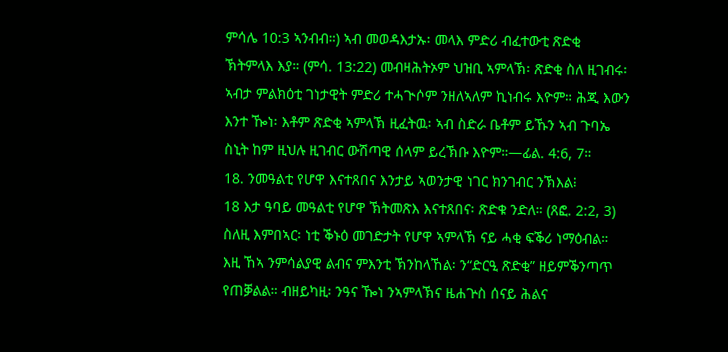ምሳሌ 10:3 ኣንብብ።) ኣብ መወዳእታኡ፡ መላእ ምድሪ ብፈተውቲ ጽድቂ ኽትምላእ እያ። (ምሳ. 13:22) መብዛሕትኦም ህዝቢ ኣምላኽ፡ ጽድቂ ስለ ዚገብሩ፡ ኣብታ ምልክዕቲ ገነታዊት ምድሪ ተሓጒሶም ንዘለኣለም ኪነብሩ እዮም። ሕጂ እውን እንተ ዀነ፡ እቶም ጽድቂ ኣምላኽ ዚፈትዉ፡ ኣብ ስድራ ቤቶም ይኹን ኣብ ጉባኤ ስኒት ከም ዚህሉ ዚገብር ውሽጣዊ ሰላም ይረኽቡ እዮም።—ፊል. 4:6, 7።
18. ንመዓልቲ የሆዋ እናተጸበና እንታይ ኣወንታዊ ነገር ክንገብር ንኽእል፧
18 እታ ዓባይ መዓልቲ የሆዋ ኽትመጽእ እናተጸበና፡ ጽድቁ ንድለ። (ጸፎ. 2:2, 3) ስለዚ እምበኣር፡ ነቲ ቕኑዕ መገድታት የሆዋ ኣምላኽ ናይ ሓቂ ፍቕሪ ነማዕብል። እዚ ኸኣ ንምሳልያዊ ልብና ምእንቲ ኽንከላኸል፡ ን“ድርዒ ጽድቂ” ዘይምቕንጣጥ የጠቓልል። ብዘይካዚ፡ ንዓና ዀነ ንኣምላኽና ዜሐጕስ ሰናይ ሕልና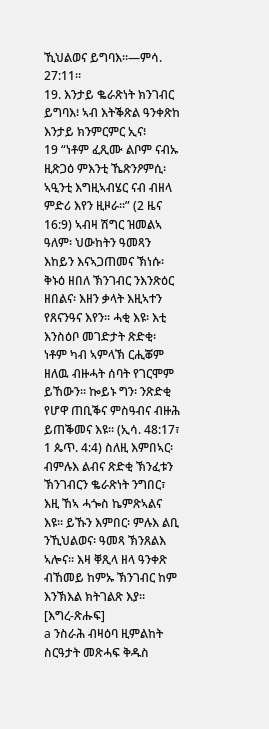ኺህልወና ይግባእ።—ምሳ. 27:11።
19. እንታይ ቈራጽነት ክንገብር ይግባእ፧ ኣብ እትቕጽል ዓንቀጽከ እንታይ ክንምርምር ኢና፧
19 “ነቶም ፈጺሙ ልቦም ናብኡ ዚጽጋዕ ምእንቲ ኼጽንዖምሲ፡ ኣዒንቲ እግዚኣብሄር ናብ ብዘላ ምድሪ እየን ዚዞራ።” (2 ዜና 16:9) ኣብዛ ሽግር ዝመልኣ ዓለም፡ ህውከትን ዓመጻን እከይን እናኣጋጠመና ኽነሱ፡ ቅኑዕ ዘበለ ኽንገብር ንእንጽዕር ዘበልና፡ እዘን ቃላት እዚኣተን የጸናንዓና እየን። ሓቂ እዩ፡ እቲ እንስዕቦ መገድታት ጽድቂ፡ ነቶም ካብ ኣምላኽ ርሒቖም ዘለዉ ብዙሓት ሰባት የገርሞም ይኸውን። ኰይኑ ግን፡ ንጽድቂ የሆዋ ጠቢቕና ምስዓብና ብዙሕ ይጠቕመና እዩ። (ኢሳ. 48:17፣ 1 ጴጥ. 4:4) ስለዚ እምበኣር፡ ብምሉእ ልብና ጽድቂ ኽንፈቱን ኽንገብርን ቈራጽነት ንግበር፣ እዚ ኸኣ ሓጐስ ኬምጽኣልና እዩ። ይኹን እምበር፡ ምሉእ ልቢ ንኺህልወና፡ ዓመጻ ኽንጸልእ ኣሎና። እዛ ቐጺላ ዘላ ዓንቀጽ ብኸመይ ከምኡ ኽንገብር ከም እንኽእል ክትገልጽ እያ።
[እግረ-ጽሑፍ]
a ንስራሕ ብዛዕባ ዚምልከት ስርዓታት መጽሓፍ ቅዱስ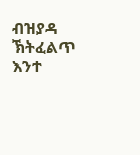ብዝያዳ ኽትፈልጥ እንተ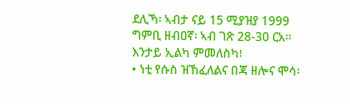ደሊኻ፡ ኣብታ ናይ 15 ሚያዝያ 1999 ግምቢ ዘብዐኛ፡ ኣብ ገጽ 28-30 ርአ።
እንታይ ኢልካ ምመለስካ፧
• ነቲ የሱስ ዝኸፈለልና በጃ ዘሎና ሞሳ፡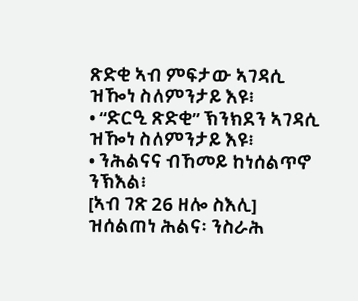ጽድቂ ኣብ ምፍታው ኣገዳሲ ዝዀነ ስለምንታይ እዩ፧
• “ድርዒ ጽድቂ” ኽንክደን ኣገዳሲ ዝዀነ ስለምንታይ እዩ፧
• ንሕልናና ብኸመይ ከነሰልጥኖ ንኽእል፧
[ኣብ ገጽ 26 ዘሎ ስእሊ]
ዝሰልጠነ ሕልና፡ ንስራሕ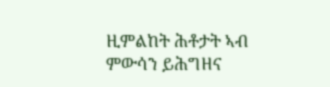ዚምልከት ሕቶታት ኣብ ምውሳን ይሕግዘና